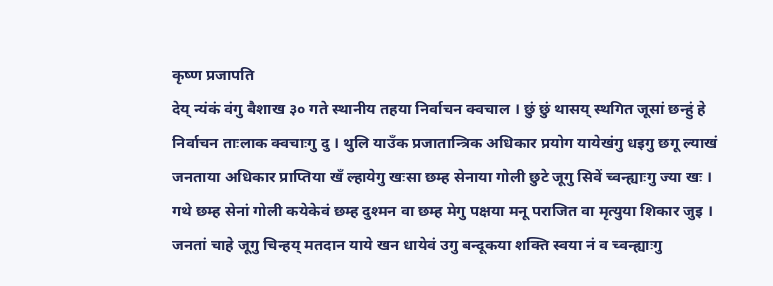कृष्ण प्रजापति
देय् न्यंकं वंगु बैशाख ३० गते स्थानीय तहया निर्वाचन क्वचाल । छुं छुं थासय् स्थगित जूसां छन्हुं हे निर्वाचन ताःलाक क्वचाःगु दु । थुलि याउँक प्रजातान्त्रिक अधिकार प्रयोग यायेखंगु धइगु छगू ल्याखं जनताया अधिकार प्राप्तिया खँ ल्हायेगु खःसा छम्ह सेनाया गोली छुटे जूगु सिवें च्वन्ह्याःगु ज्या खः । गथे छम्ह सेनां गोली कयेकेवं छम्ह दुश्मन वा छम्ह मेगु पक्षया मनू पराजित वा मृत्युया शिकार जुइ । जनतां चाहे जूगु चिन्हय् मतदान याये खन धायेवं उगु बन्दूकया शक्ति स्वया नं व च्वन्ह्याःगु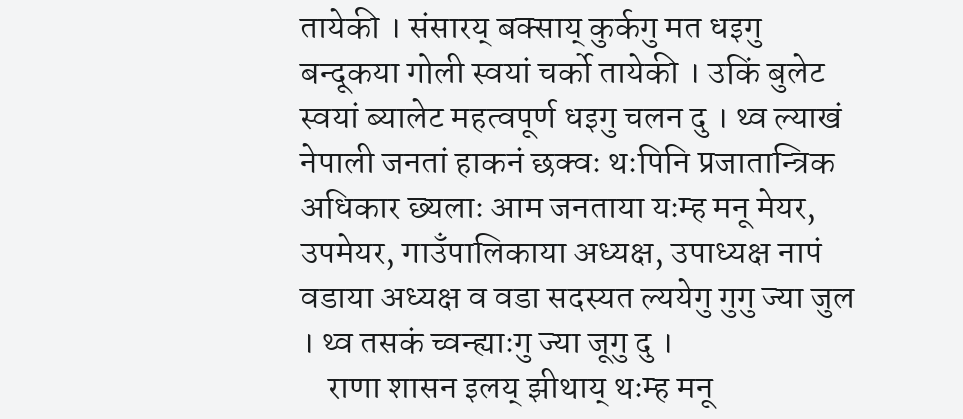तायेकी । संसारय् बक्साय् कुर्कगु मत धइगु बन्दूकया गोली स्वयां चर्को तायेकी । उकिं बुलेट स्वयां ब्यालेट महत्वपूर्ण धइगु चलन दु । थ्व ल्याखं नेपाली जनतां हाकनं छक्वः थःपिनि प्रजातान्त्रिक अधिकार छ्यलाः आम जनताया यःम्ह मनू मेयर, उपमेयर, गाउँपालिकाया अध्यक्ष, उपाध्यक्ष नापं वडाया अध्यक्ष व वडा सदस्यत ल्ययेगु गुगु ज्या जुल । थ्व तसकं च्वन्ह्याःगु ज्या जूगु दु ।
    राणा शासन इलय् झीथाय् थःम्ह मनू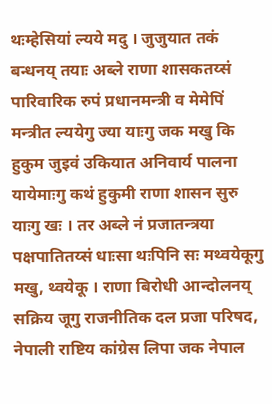थःम्हेसियां ल्यये मदु । जुजुयात तकं बन्धनय् तयाः अब्ले राणा शासकतय्सं पारिवारिक रुपं प्रधानमन्त्री व मेमेपिं मन्त्रीत ल्ययेगु ज्या याःगु जक मखु कि हुकुम जुइवं उकियात अनिवार्य पालना यायेमाःगु कथं हुकुमी राणा शासन सुरु याःगु खः । तर अब्ले नं प्रजातन्त्रया पक्षपातितय्सं धाःसा थःपिनि सः मथ्वयेकूगु मखु, थ्वयेकू । राणा बिरोधी आन्दोलनय् सक्रिय जूगु राजनीतिक दल प्रजा परिषद, नेपाली राष्टिय कांग्रेस लिपा जक नेपाल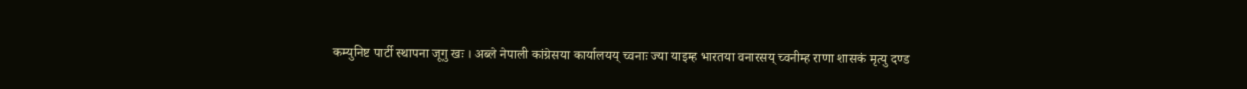कम्युनिष्ट पार्टी स्थापना जूगु खः । अब्ले नेपाली कांग्रेसया कार्यालयय् च्वनाः ज्या याइम्ह भारतया वनारसय् च्वनीम्ह राणा शासकं मृत्यु दण्ड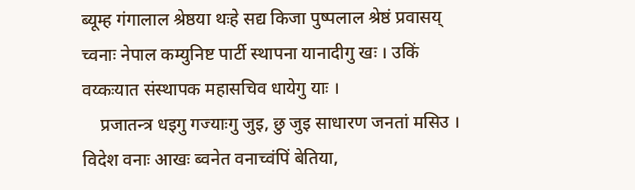ब्यूम्ह गंगालाल श्रेष्ठया थःहे सद्य किजा पुष्पलाल श्रेष्ठं प्रवासय् च्वनाः नेपाल कम्युनिष्ट पार्टी स्थापना यानादीगु खः । उकिं वय्कःयात संस्थापक महासचिव धायेगु याः ।
    प्रजातन्त्र धइगु गज्याःगु जुइ, छु जुइ साधारण जनतां मसिउ । विदेश वनाः आखः ब्वनेत वनाच्वंपिं बेतिया,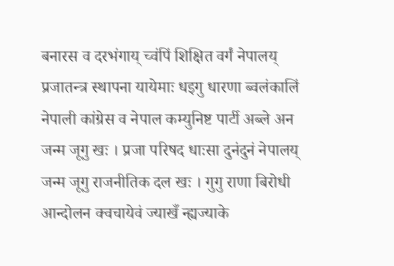बनारस व दरभंगाय् च्वंपिं शिक्षित वर्गं नेपालय् प्रजातन्त्र स्थापना यायेमाः धइगु धारणा ब्वलंकालिं नेपाली कांग्रेस व नेपाल कम्युनिष्ट पार्टी अब्ले अन जन्म जूगु खः । प्रजा परिषद धाःसा दुनंदुनं नेपालय् जन्म जूगु राजनीतिक दल खः । गुगु राणा बिरोधी आन्दोलन क्वचायेवं ज्याखँ न्ह्यज्याके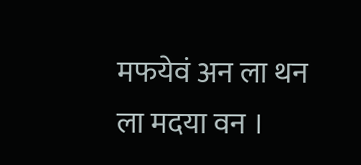मफयेवं अन ला थन ला मदया वन ।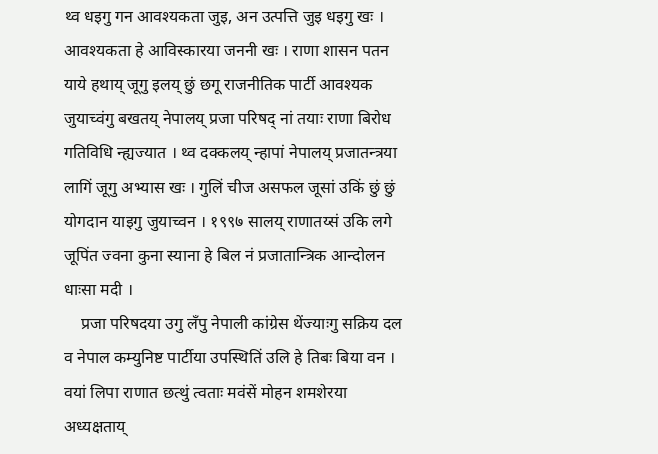थ्व धइगु गन आवश्यकता जुइ, अन उत्पत्ति जुइ धइगु खः । आवश्यकता हे आविस्कारया जननी खः । राणा शासन पतन याये हथाय् जूगु इलय् छुं छगू राजनीतिक पार्टी आवश्यक जुयाच्वंगु बखतय् नेपालय् प्रजा परिषद् नां तयाः राणा बिरोध गतिविधि न्ह्यज्यात । थ्व दक्कलय् न्हापां नेपालय् प्रजातन्त्रया लागिं जूगु अभ्यास खः । गुलिं चीज असफल जूसां उकिं छुं छुं योगदान याइगु जुयाच्वन । १९९७ सालय् राणातय्सं उकि लगे जूपिंत ज्वना कुना स्याना हे बिल नं प्रजातान्त्रिक आन्दोलन धाःसा मदी ।
    प्रजा परिषदया उगु लँपु नेपाली कांग्रेस थेंज्याःगु सक्रिय दल व नेपाल कम्युनिष्ट पार्टीया उपस्थितिं उलि हे तिबः बिया वन । वयां लिपा राणात छत्थुं त्वताः मवंसें मोहन शमशेरया अध्यक्षताय्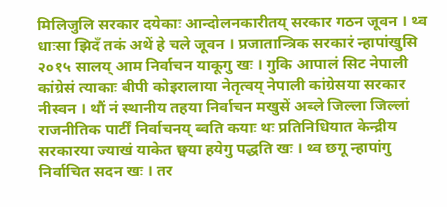मिलिजुलि सरकार दयेकाः आन्दोलनकारीतय् सरकार गठन जूवन । थ्व धाःसा झिदँ तकं अथें हे चले जूवन । प्रजातान्त्रिक सरकारं न्हापांखुसि २०१५ सालय् आम निर्वाचन याकूगु खः । गुकि आपालं सिट नेपाली कांग्रेसं त्याकाः बीपी कोइरालाया नेतृत्वय् नेपाली कांग्रेसया सरकार नीस्वन । थौं नं स्थानीय तहया निर्वाचन मखुसें अब्ले जिल्ला जिल्लां राजनीतिक पार्टीं निर्वाचनय् ब्वति कयाः थः प्रतिनिधियात केन्द्रीय सरकारया ज्याखं याकेत छ्वया हयेगु पद्धति खः । थ्व छगू न्हापांगु निर्वाचित सदन खः । तर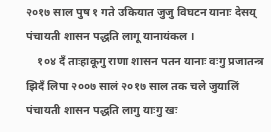२०१७ साल पुष १ गते उकियात जुजु विघटन यानाः देसय् पंचायती शासन पद्धति लागू यानायंकल ।
    १०४ दँ ताःहाकूगु राणा शासन पतन यानाः वःगु प्रजातन्त्र झिदँ लिपा २००७ सालं २०१७ साल तक चले जुयालिं पंचायती शासन पद्धति लागु याःगु खः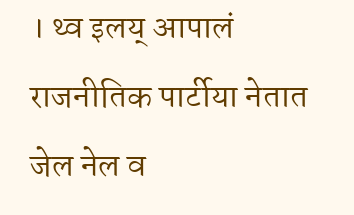। थ्व इलय् आपालं राजनीतिक पार्टीया नेतात जेल नेल व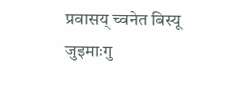प्रवासय् च्वनेत बिस्यू जुइमाःगु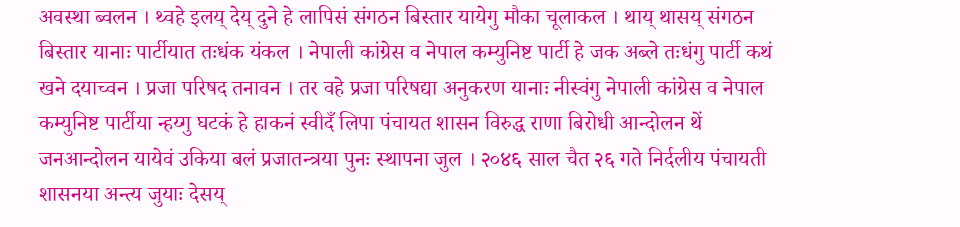अवस्था ब्वलन । थ्वहे इलय् देय् दुने हे लापिसं संगठन बिस्तार यायेगु मौका चूलाकल । थाय् थासय् संगठन बिस्तार यानाः पार्टीयात तःधंक यंकल । नेपाली कांग्रेस व नेपाल कम्युनिष्ट पार्टी हे जक अब्ले तःधंगु पार्टी कथं खने दयाच्वन । प्रजा परिषद तनावन । तर वहे प्रजा परिषद्या अनुकरण यानाः नीस्वंगु नेपाली कांग्रेस व नेपाल कम्युनिष्ट पार्टीया न्हय्गु घटकं हे हाकनं स्वीदँ लिपा पंचायत शासन विरुद्ध राणा बिरोधी आन्दोलन थें जनआन्दोलन यायेवं उकिया बलं प्रजातन्त्रया पुनः स्थापना जुल । २०४६ साल चैत २६ गते निर्दलीय पंचायती शासनया अन्त्य जुयाः देसय्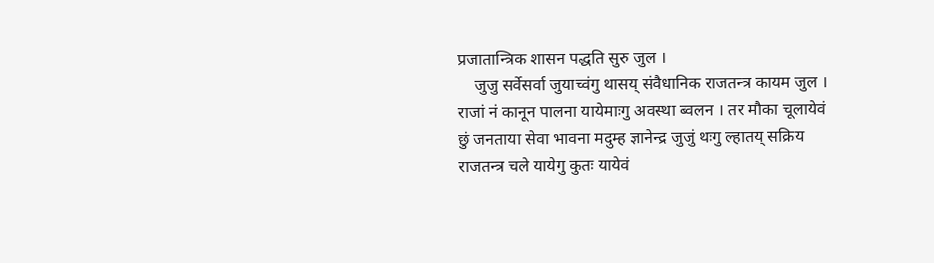प्रजातान्त्रिक शासन पद्धति सुरु जुल ।
    जुजु सर्वेसर्वा जुयाच्वंगु थासय् संवैधानिक राजतन्त्र कायम जुल । राजां नं कानून पालना यायेमाःगु अवस्था ब्वलन । तर मौका चूलायेवं छुं जनताया सेवा भावना मदुम्ह ज्ञानेन्द्र जुजुं थःगु ल्हातय् सक्रिय राजतन्त्र चले यायेगु कुतः यायेवं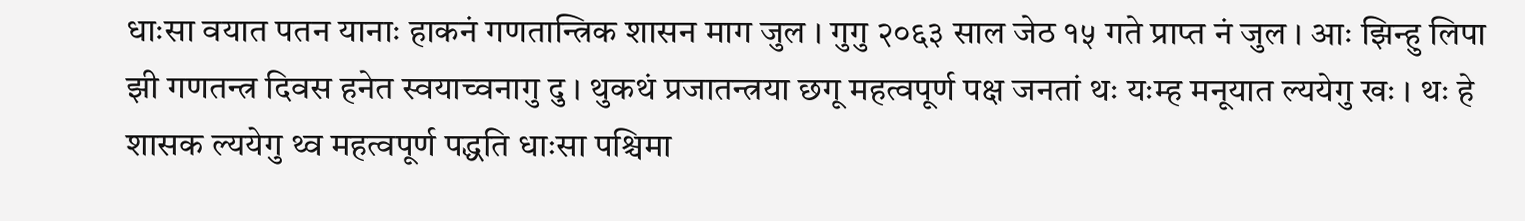धाःसा वयात पतन यानाः हाकनं गणतान्त्रिक शासन माग जुल । गुगु २०६३ साल जेठ १५ गते प्राप्त नं जुल । आः झिन्हु लिपा झी गणतन्त्र दिवस हनेत स्वयाच्वनागु दु । थुकथं प्रजातन्त्रया छगू महत्वपूर्ण पक्ष जनतां थः यःम्ह मनूयात ल्ययेगु खः । थः हे शासक ल्ययेगु थ्व महत्वपूर्ण पद्धति धाःसा पश्चिमा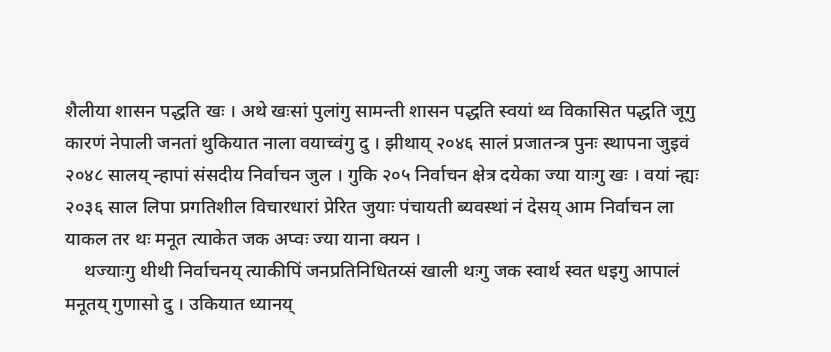शैलीया शासन पद्धति खः । अथे खःसां पुलांगु सामन्ती शासन पद्धति स्वयां थ्व विकासित पद्धति जूगु कारणं नेपाली जनतां थुकियात नाला वयाच्वंगु दु । झीथाय् २०४६ सालं प्रजातन्त्र पुनः स्थापना जुइवं २०४८ सालय् न्हापां संसदीय निर्वाचन जुल । गुकि २०५ निर्वाचन क्षेत्र दयेका ज्या याःगु खः । वयां न्ह्यः २०३६ साल लिपा प्रगतिशील विचारधारां प्रेरित जुयाः पंचायती ब्यवस्थां नं देसय् आम निर्वाचन ला याकल तर थः मनूत त्याकेत जक अप्वः ज्या याना क्यन ।
    थज्याःगु थीथी निर्वाचनय् त्याकीपिं जनप्रतिनिधितय्सं खाली थःगु जक स्वार्थ स्वत धइगु आपालं मनूतय् गुणासो दु । उकियात ध्यानय्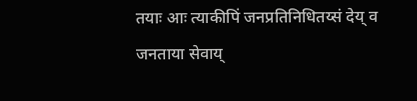तयाः आः त्याकीपिं जनप्रतिनिधितय्सं देय् व जनताया सेवाय्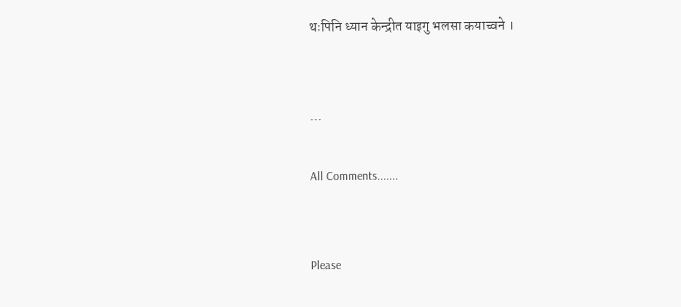थःपिनि ध्यान केन्द्रीत याइगु भलसा कयाच्वने ।


...

All Comments.......


Please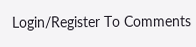Login/Register To Comments